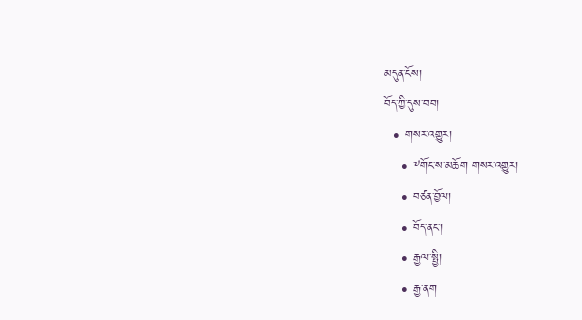མདུན་ངོས།
བོད་ཀྱི་དུས་བབ།
  • གསར་འགྱུར།
    • ༸གོང་ས་མཆོག གསར་འགྱུར།
    • བཙན་བྱོལ།
    • བོད་ནང་།
    • རྒྱལ་སྤྱི།
    • རྒྱ་ནག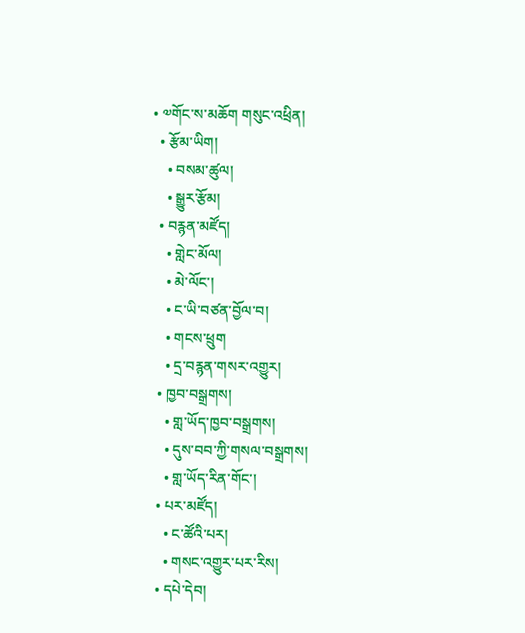• ༧གོང་ས་མཆོག གསུང་འཕྲིན།
  • རྩོམ་ཡིག།
    • བསམ་ཚུལ།
    • སྒྱུར་རྩོམ།
  • བརྙན་མཛོད།
    • གླེང་མོལ།
    • མེ་ལོང་།
    • ང་ཡི་བཙན་བྱོལ་བ།
    • གངས་ཕྲུག
    • དྲ་བརྙན་གསར་འགྱུར།
  • ཁྱབ་བསྒྲགས།
    • གླ་ཡོད་ཁྱབ་བསྒྲགས།
    • དུས་བབ་ཀྱི་གསལ་བསྒྲགས།
    • གླ་ཡོད་རིན་གོང་།
  • པར་མཛོད།
    • ང་ཚོའི་པར།
    • གསང་འགྱུར་པར་རིས།
  • དཔེ་དེབ།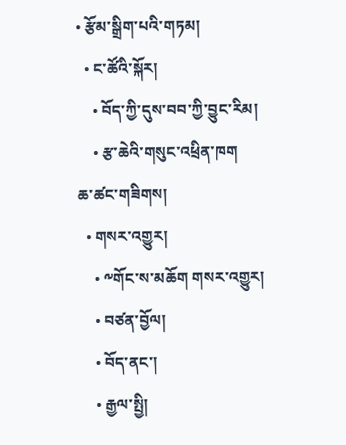• རྩོམ་སྒྲིག་པའི་གཏམ།
  • ང་ཚོའི་སྐོར།
    • བོད་ཀྱི་དུས་བབ་ཀྱི་བྱུང་རིམ།
    • རྩ་ཆེའི་གསུང་འཕྲིན་ཁག
ཆ་ཚང་གཟིགས།
  • གསར་འགྱུར།
    • ༸གོང་ས་མཆོག གསར་འགྱུར།
    • བཙན་བྱོལ།
    • བོད་ནང་།
    • རྒྱལ་སྤྱི།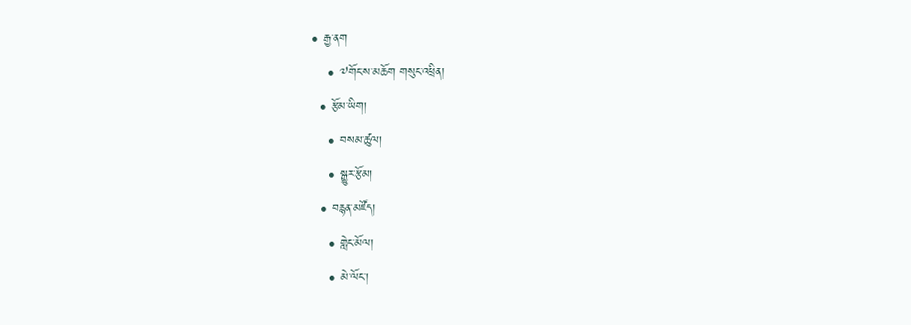• རྒྱ་ནག
    • ༧གོང་ས་མཆོག གསུང་འཕྲིན།
  • རྩོམ་ཡིག།
    • བསམ་ཚུལ།
    • སྒྱུར་རྩོམ།
  • བརྙན་མཛོད།
    • གླེང་མོལ།
    • མེ་ལོང་།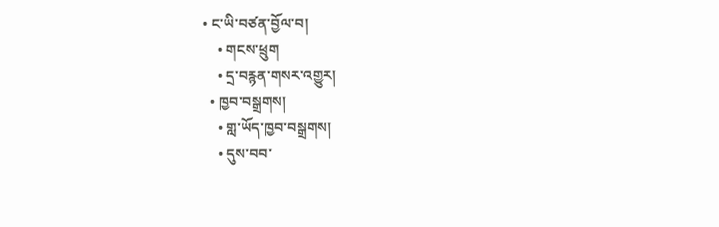• ང་ཡི་བཙན་བྱོལ་བ།
    • གངས་ཕྲུག
    • དྲ་བརྙན་གསར་འགྱུར།
  • ཁྱབ་བསྒྲགས།
    • གླ་ཡོད་ཁྱབ་བསྒྲགས།
    • དུས་བབ་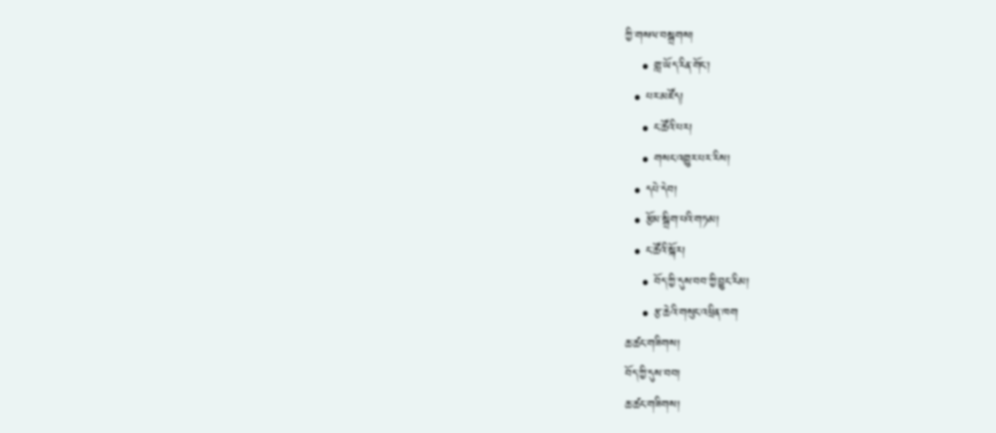ཀྱི་གསལ་བསྒྲགས།
    • གླ་ཡོད་རིན་གོང་།
  • པར་མཛོད།
    • ང་ཚོའི་པར།
    • གསང་འགྱུར་པར་རིས།
  • དཔེ་དེབ།
  • རྩོམ་སྒྲིག་པའི་གཏམ།
  • ང་ཚོའི་སྐོར།
    • བོད་ཀྱི་དུས་བབ་ཀྱི་བྱུང་རིམ།
    • རྩ་ཆེའི་གསུང་འཕྲིན་ཁག
ཆ་ཚང་གཟིགས།
བོད་ཀྱི་དུས་བབ།
ཆ་ཚང་གཟིགས།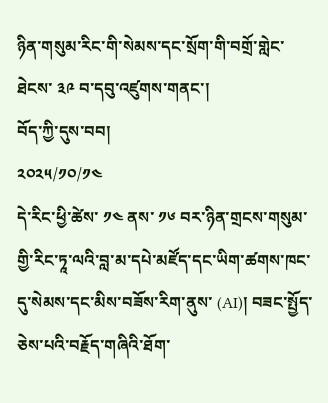ཉིན་གསུམ་རིང་གི་སེམས་དང་སྲོག་གི་བགྲོ་གླེང་ཐེངས་ ༣༩ བ་དབུ་འཛུགས་གནང་།
བོད་ཀྱི་དུས་བབ།
༢༠༢༥/༡༠/༡༤
དེ་རིང་ཕྱི་ཚེས་ ༡༤ ནས་ ༡༦ བར་ཉིན་གྲངས་གསུམ་གྱི་རིང་ཏཱ་ལའི་བླ་མ་དཔེ་མཛོད་དང་ཡིག་ཚགས་ཁང་དུ་སེམས་དང་མིས་བཟོས་རིག་ནུས་ (AI)། བཟང་སྤྱོད་ཅེས་པའི་བརྗོད་གཞིའི་ཐོག་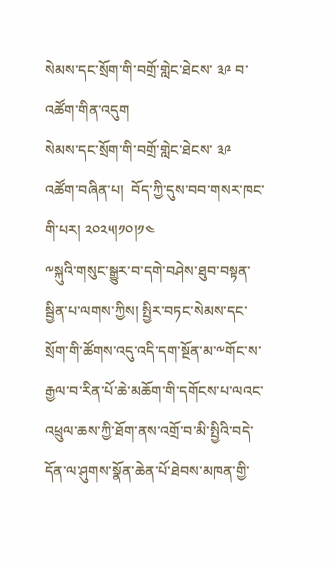སེམས་དང་སྲོག་གི་བགྲོ་གླེང་ཐེངས་ ༣༩ བ་འཚོག་གིན་འདུག
སེམས་དང་སྲོག་གི་བགྲོ་གླེང་ཐེངས་ ༣༩ འཚོག་བཞིན་པ།  བོད་ཀྱི་དུས་བབ་གསར་ཁང་གི་པར། ༢༠༢༥།༡༠།༡༤
༸སྐུའི་གསུང་སྒྱུར་བ་དགེ་བཤེས་ཐུབ་བསྟན་སྦྱིན་པ་ལགས་ཀྱིས། སྤྱིར་བཏང་སེམས་དང་སྲོག་གི་ཚོགས་འདུ་འདི་དག་སྔོན་མ་༸གོང་ས་རྒྱལ་བ་རིན་པོ་ཆེ་མཆོག་གི་དགོངས་པ་ལའང་འཕྲུལ་ཆས་ཀྱི་ཐོག་ནས་འགྲོ་བ་མི་སྤྱིའི་བདེ་དོན་ལ་ཤུགས་སྣོན་ཆེན་པོ་ཐེབས་མཁན་གྱི་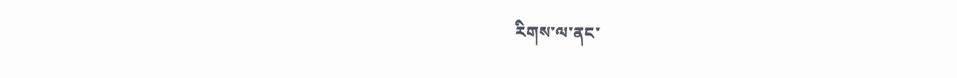རིགས་ལ་ནང་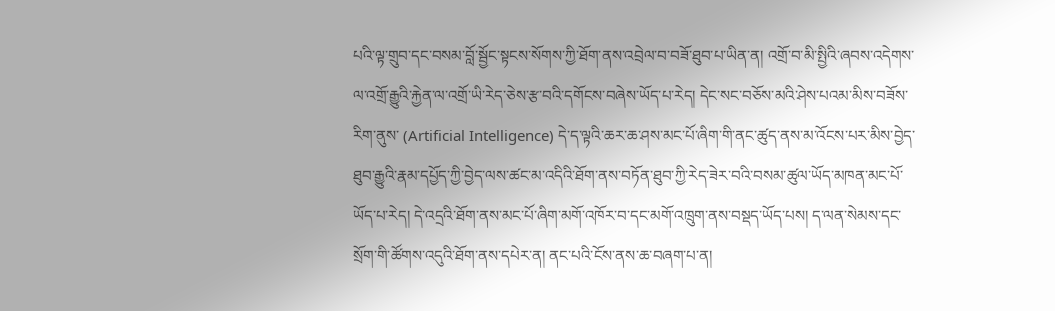པའི་ལྟ་གྲུབ་དང་བསམ་བློ་སྦྱོང་སྟངས་སོགས་ཀྱི་ཐོག་ནས་འབྲེལ་བ་བཟོ་ཐུབ་པ་ཡིན་ན། འགྲོ་བ་མི་སྤྱིའི་ཞབས་འདེགས་ལ་འགྲོ་རྒྱུའི་རྐྱེན་ལ་འགྲོ་ཡི་རེད་ཅེས་རྩ་བའི་དགོངས་བཞེས་ཡོད་པ་རེད། དེང་སང་བཅོས་མའི་ཤེས་པའམ་མིས་བཟོས་རིག་ནུས་ (Artificial Intelligence) དེ་ད་ལྟའི་ཆར་ཆ་ཤས་མང་པོ་ཞིག་གི་ནང་ཚུད་ནས་མ་འོངས་པར་མིས་བྱེད་ཐུབ་རྒྱུའི་རྣམ་དཔྱོད་ཀྱི་བྱེད་ལས་ཚང་མ་འདིའི་ཐོག་ནས་བཏོན་ཐུབ་ཀྱི་རེད་ཟེར་བའི་བསམ་ཚུལ་ཡོད་མཁན་མང་པོ་ཡོད་པ་རེད། དེ་འདྲའི་ཐོག་ནས་མང་པོ་ཞིག་མགོ་འཁོར་བ་དང་མགོ་འཁྲུག་ནས་བསྡད་ཡོད་པས། ད་ལན་སེམས་དང་སྲོག་གི་ཚོགས་འདུའི་ཐོག་ནས་དཔེར་ན། ནང་པའི་ངོས་ནས་ཆ་བཞག་པ་ན།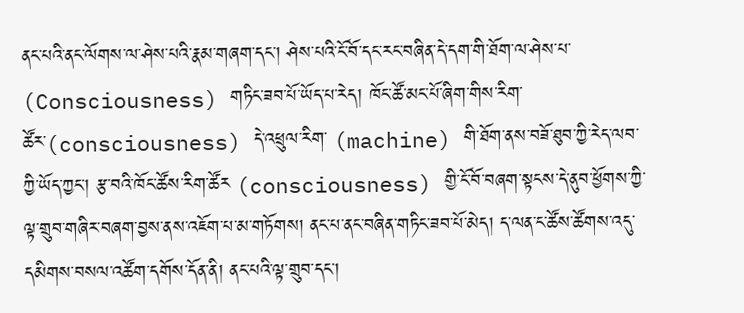ནང་པའི་ནང་ལོགས་ལ་ཤེས་པའི་རྣམ་གཞག་དང་། ཤེས་པའི་ངོ་བོ་དང་རང་བཞིན་དེ་དག་གི་ཐོག་ལ་ཤེས་པ་ (Consciousness) གཏིང་ཟབ་པོ་ཡོད་པ་རེད། ཁོང་ཚོ་མང་པོ་ཞིག་གིས་རིག་ཚོར་(consciousness) དེ་འཕྲུལ་རིག་ (machine) གི་ཐོག་ནས་བཟོ་ཐུབ་ཀྱི་རེད་ལབ་ཀྱི་ཡོད་ཀྱང་། རྩ་བའི་ཁོང་ཚོས་རིག་ཚོར (consciousness) གྱི་ངོ་བོ་བཞག་སྟངས་དེ་ནུབ་ཕྱོགས་ཀྱི་ལྟ་གྲུབ་གཞིར་བཞག་བྱས་ནས་འཇོག་པ་མ་གཏོགས། ནང་པ་ནང་བཞིན་གཏིང་ཟབ་པོ་མེད། ད་ལན་ང་ཚོས་ཚོགས་འདུ་དམིགས་བསལ་འཚོག་དགོས་དོན་ནི། ནང་པའི་ལྟ་གྲུབ་དང་།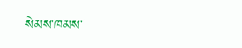སེམས་ཁམས་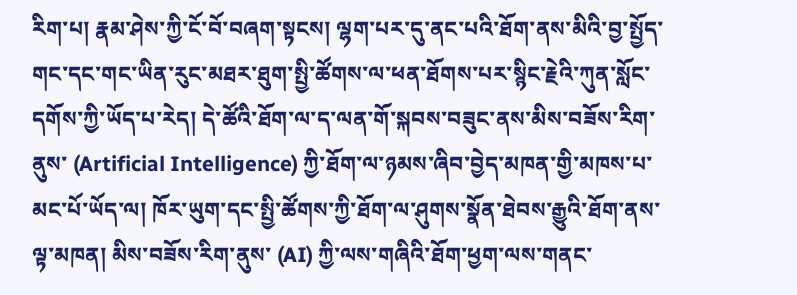རིག་པ། རྣམ་ཤེས་ཀྱི་ངོ་བོ་བཞག་སྟངས། ལྷག་པར་དུ་ནང་པའི་ཐོག་ནས་མིའི་བྱ་སྤྱོད་གང་དང་གང་ཡིན་རུང་མཐར་ཐུག་སྤྱི་ཚོགས་ལ་ཕན་ཐོགས་པར་སྙིང་རྗེའི་ཀུན་སློང་དགོས་ཀྱི་ཡོད་པ་རེད། དེ་ཚོའི་ཐོག་ལ་ད་ལན་གོ་སྐབས་བཟུང་ནས་མིས་བཟོས་རིག་ནུས་ (Artificial Intelligence) ཀྱི་ཐོག་ལ་ཉམས་ཞིབ་བྱེད་མཁན་གྱི་མཁས་པ་མང་པོ་ཡོད་ལ། ཁོར་ཡུག་དང་སྤྱི་ཚོགས་ཀྱི་ཐོག་ལ་ཤུགས་སྣོན་ཐེབས་རྒྱུའི་ཐོག་ནས་ལྟ་མཁན། མིས་བཟོས་རིག་ནུས་ (AI) ཀྱི་ལས་གཞིའི་ཐོག་ཕྱག་ལས་གནང་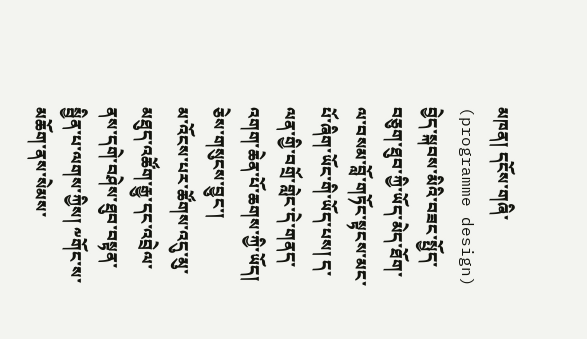མཁན། དངོས་གཞི་ (programme design) བྱེད་སྐབས་མིའི་བཟང་སྤྱོད་བཅུག་ཐུབ་ཀྱི་ཡོད་མེད་ཐོག་ལ་བསམ་བློ་གཏོང་སྟངས་མང་པོ་ཞིག་ཡོང་གི་ཡོད་པས། ད་ལན་གྱི་བགྲོ་གླེང་དེ་གནད་འགག་ཆེན་པོ་ཆགས་ཀྱི་ཡོད། ཅེས་གསུངས་བྱུང་།
མ་འོངས་པར་ཚོགས་འདུ་མུ་མཐུད་འཚོག་རྒྱུ་དང་འབྲེལ་ནས་དགེ་བཤེས་ཐུབ་བསྟན་སྦྱིན་པ་ལགས་ཀྱིས། ༸གོང་ས་མཆོག་ནས་སེམས་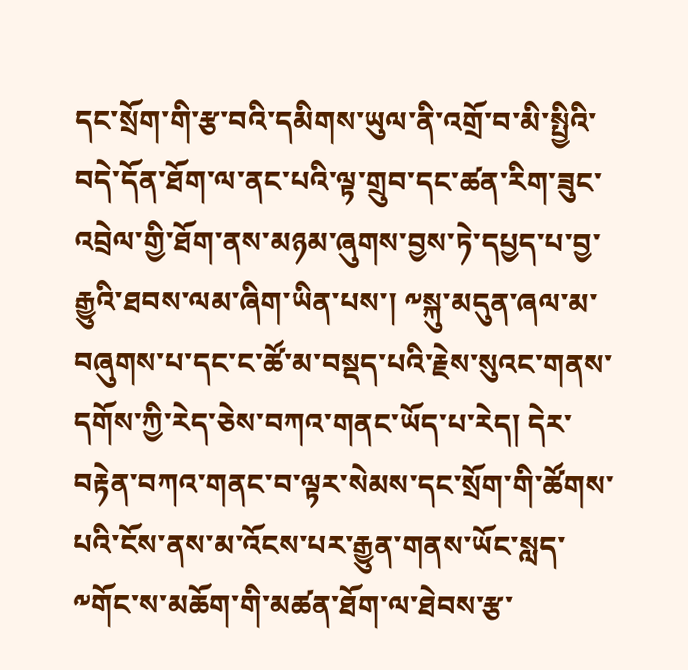དང་སྲོག་གི་རྩ་བའི་དམིགས་ཡུལ་ནི་འགྲོ་བ་མི་སྤྱིའི་བདེ་དོན་ཐོག་ལ་ནང་པའི་ལྟ་གྲུབ་དང་ཚན་རིག་ཟུང་འབྲེལ་གྱི་ཐོག་ནས་མཉམ་ཞུགས་བྱས་ཏེ་དཔྱད་པ་བྱ་རྒྱུའི་ཐབས་ལམ་ཞིག་ཡིན་པས་། ༸སྐུ་མདུན་ཞལ་མ་བཞུགས་པ་དང་ང་ཚོ་མ་བསྡད་པའི་རྗེས་སུའང་གནས་དགོས་ཀྱི་རེད་ཅེས་བཀའ་གནང་ཡོད་པ་རེད། དེར་བརྟེན་བཀའ་གནང་བ་ལྟར་སེམས་དང་སྲོག་གི་ཚོགས་པའི་ངོས་ནས་མ་འོངས་པར་རྒྱུན་གནས་ཡོང་སླད་༸གོང་ས་མཆོག་གི་མཚན་ཐོག་ལ་ཐེབས་རྩ་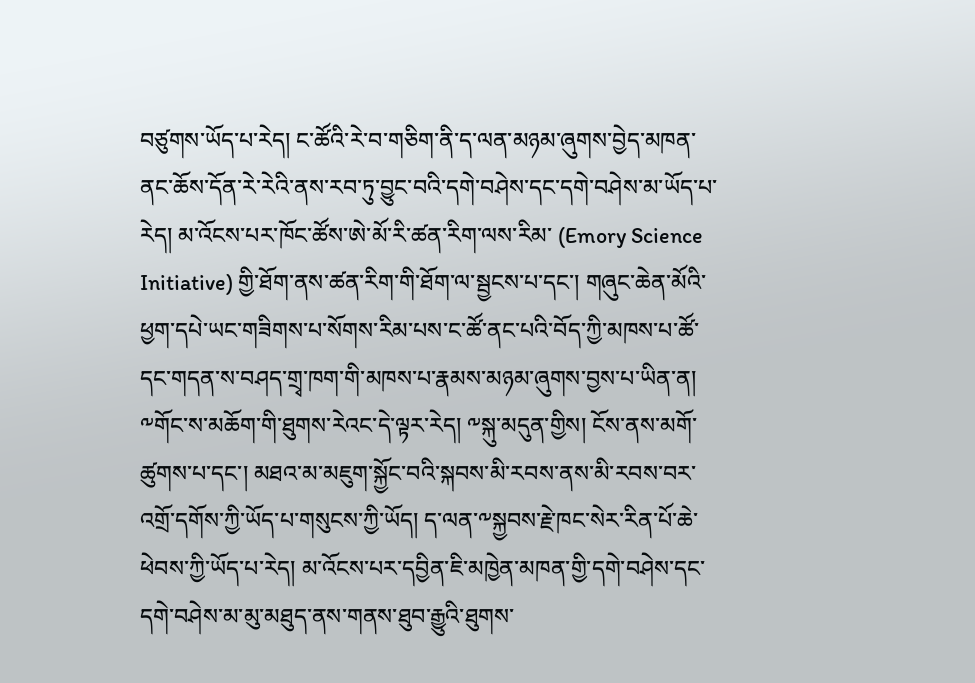བཙུགས་ཡོད་པ་རེད། ང་ཚོའི་རེ་བ་གཅིག་ནི་ད་ལན་མཉམ་ཞུགས་བྱེད་མཁན་ནང་ཆོས་དོན་རེ་རེའི་ནས་རབ་ཏུ་བྱུང་བའི་དགེ་བཤེས་དང་དགེ་བཤེས་མ་ཡོད་པ་རེད། མ་འོངས་པར་ཁོང་ཚོས་ཨེ་མོ་རི་ཚན་རིག་ལས་རིམ་ (Emory Science Initiative) གྱི་ཐོག་ནས་ཚན་རིག་གི་ཐོག་ལ་སྦྱངས་པ་དང་། གཞུང་ཆེན་མོའི་ཕྱག་དཔེ་ཡང་གཟིགས་པ་སོགས་རིམ་པས་ང་ཚོ་ནང་པའི་བོད་ཀྱི་མཁས་པ་ཚོ་དང་གདན་ས་བཤད་གྲྭ་ཁག་གི་མཁས་པ་རྣམས་མཉམ་ཞུགས་བྱས་པ་ཡིན་ན། ༸གོང་ས་མཆོག་གི་ཐུགས་རེའང་དེ་ལྟར་རེད། ༸སྐུ་མདུན་གྱིས། ངོས་ནས་མགོ་ཚུགས་པ་དང་། མཐའ་མ་མཇུག་སྐྱོང་བའི་སྐབས་མི་རབས་ནས་མི་རབས་བར་འགྲོ་དགོས་ཀྱི་ཡོད་པ་གསུངས་ཀྱི་ཡོད། ད་ལན་༸སྐྱབས་རྗེ་ཁང་སེར་རིན་པོ་ཆེ་ཕེབས་ཀྱི་ཡོད་པ་རེད། མ་འོངས་པར་དབྱིན་ཇི་མཁྱེན་མཁན་གྱི་དགེ་བཤེས་དང་དགེ་བཤེས་མ་མུ་མཐུད་ནས་གནས་ཐུབ་རྒྱུའི་ཐུགས་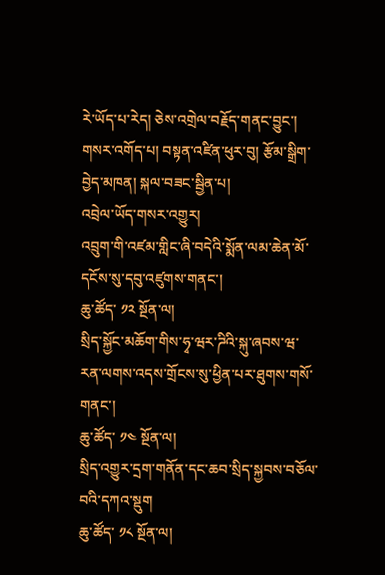རེ་ཡོད་པ་རེད། ཅེས་འགྲེལ་བརྗོད་གནང་བྱུང་།
གསར་འགོད་པ། བསྟན་འཛིན་ཕུར་བུ། རྩོམ་སྒྲིག་བྱེད་མཁན། སྐལ་བཟང་སྦྱིན་པ།
འབྲེལ་ཡོད་གསར་འགྱུར།
འབྲུག་གི་འཛམ་གླིང་ཞི་བདེའི་སྨོན་ལམ་ཆེན་མོ་དངོས་སུ་དབུ་འཛུགས་གནང་།
ཆུ་ཚོད་ ༡༢ སྔོན་ལ།
སྲིད་སྐྱོང་མཆོག་གིས་ཧྭ་ཝར་ཌིའི་སྐུ་ཞབས་ཝ་རན་ལགས་འདས་གྲོངས་སུ་ཕྱིན་པར་ཐུགས་གསོ་གནང་།
ཆུ་ཚོད་ ༡༤ སྔོན་ལ།
སྲིད་འགྱུར་དྲག་གནོན་དང་ཆབ་སྲིད་སྐྱབས་བཅོལ་བའི་དཀའ་སྡུག
ཆུ་ཚོད་ ༡༨ སྔོན་ལ།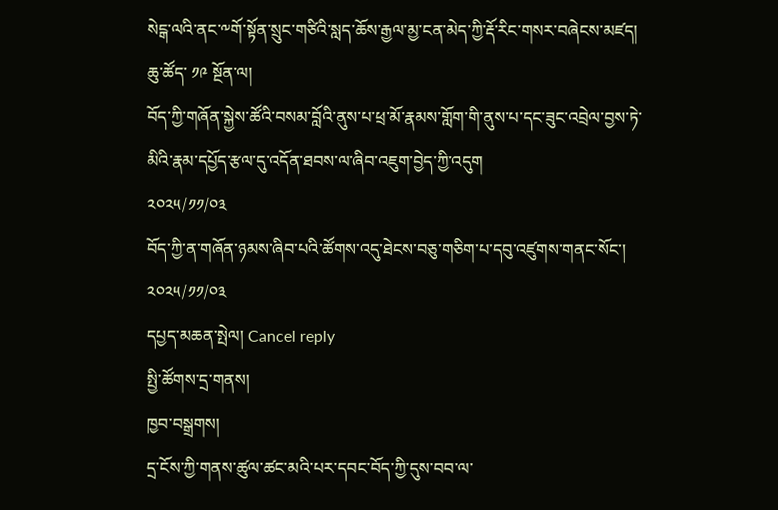སེངྒ་ལའི་ནང་༸གོ་སྟོན་སྲུང་གཙིའི་སླད་ཆོས་རྒྱལ་མྱ་ངན་མེད་ཀྱི་རྡོ་རིང་གསར་བཞེངས་མཛད།
ཆུ་ཚོད་ ༡༩ སྔོན་ལ།
བོད་ཀྱི་གཞོན་སྐྱེས་ཚོའི་བསམ་བློའི་ནུས་པ་ཕྲ་མོ་རྣམས་གློག་གི་ནུས་པ་དང་ཟུང་འབྲེལ་བྱས་ཏེ་མིའི་རྣམ་དཔྱོད་རྩལ་དུ་འདོན་ཐབས་ལ་ཞིབ་འཇུག་བྱེད་ཀྱི་འདུག
༢༠༢༥/༡༡/༠༣
བོད་ཀྱི་ན་གཞོན་ཉམས་ཞིབ་པའི་ཚོགས་འདུ་ཐེངས་བཅུ་གཅིག་པ་དབུ་འཛུགས་གནང་སོང་།
༢༠༢༥/༡༡/༠༣
དཔྱད་མཆན་སྤེལ། Cancel reply
སྤྱི་ཚོགས་དྲ་གནས།
ཁྱབ་བསྒྲགས།
དྲ་ངོས་ཀྱི་གནས་ཚུལ་ཚང་མའི་པར་དབང་བོད་ཀྱི་དུས་བབ་ལ་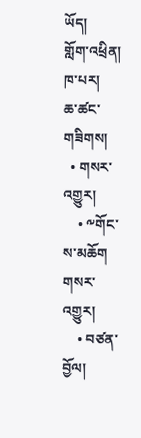ཡོད།
གློག་འཕྲིན།
ཁ་པར།
ཆ་ཚང་གཟིགས།
  • གསར་འགྱུར།
    • ༸གོང་ས་མཆོག གསར་འགྱུར།
    • བཙན་བྱོལ།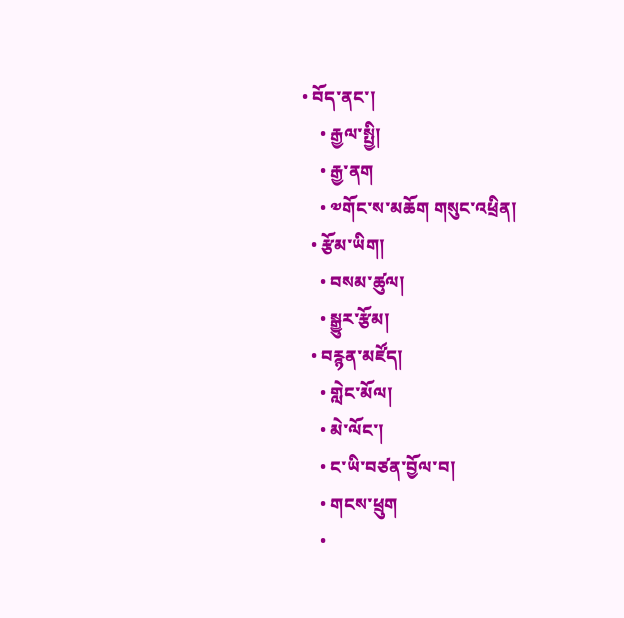• བོད་ནང་།
    • རྒྱལ་སྤྱི།
    • རྒྱ་ནག
    • ༧གོང་ས་མཆོག གསུང་འཕྲིན།
  • རྩོམ་ཡིག།
    • བསམ་ཚུལ།
    • སྒྱུར་རྩོམ།
  • བརྙན་མཛོད།
    • གླེང་མོལ།
    • མེ་ལོང་།
    • ང་ཡི་བཙན་བྱོལ་བ།
    • གངས་ཕྲུག
    •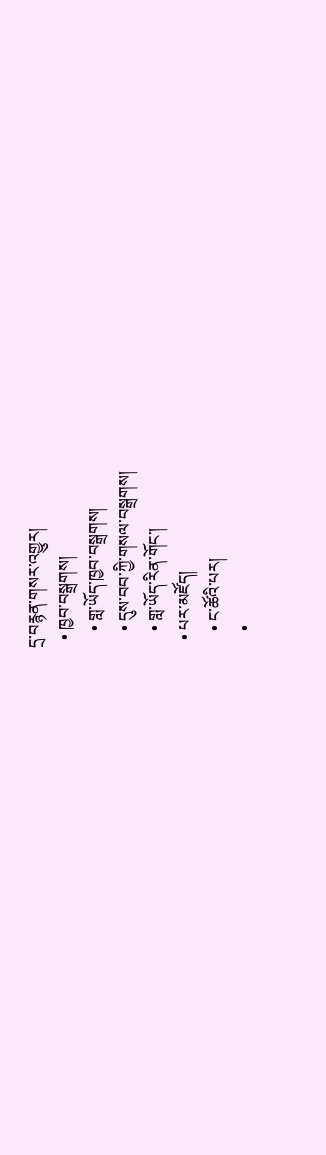དྲ་བརྙན་གསར་འགྱུར།
  • ཁྱབ་བསྒྲགས།
    • གླ་ཡོད་ཁྱབ་བསྒྲགས།
    • དུས་བབ་ཀྱི་གསལ་བསྒྲགས།
    • གླ་ཡོད་རིན་གོང་།
  • པར་མཛོད།
    • ང་ཚོའི་པར།
    •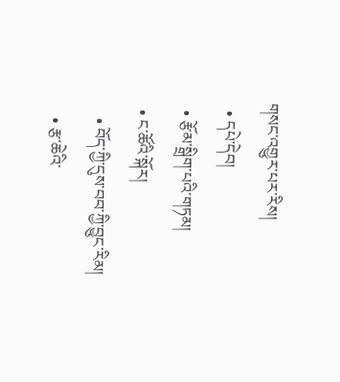གསང་འགྱུར་པར་རིས།
  • དཔེ་དེབ།
  • རྩོམ་སྒྲིག་པའི་གཏམ།
  • ང་ཚོའི་སྐོར།
    • བོད་ཀྱི་དུས་བབ་ཀྱི་བྱུང་རིམ།
    • རྩ་ཆེའི་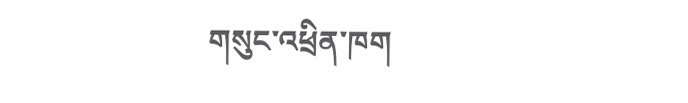གསུང་འཕྲིན་ཁག